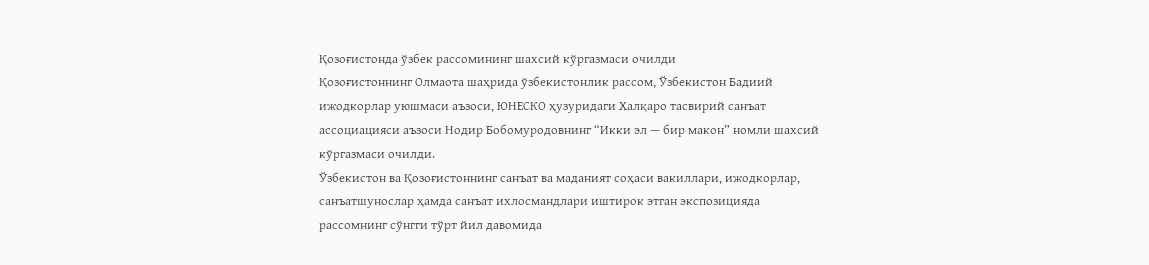Қозоғистонда ўзбек рассомининг шахсий кўргазмаси очилди
Қозоғистоннинг Олмаота шаҳрида ўзбекистонлик рассом, Ўзбекистон Бадиий ижодкорлар уюшмаси аъзоси, ЮНЕСКО ҳузуридаги Халқаро тасвирий санъат ассоциацияси аъзоси Нодир Бобомуродовнинг “Икки эл — бир макон” номли шахсий кўргазмаси очилди.
Ўзбекистон ва Қозоғистоннинг санъат ва маданият соҳаси вакиллари, ижодкорлар, санъатшунослар ҳамда санъат ихлосмандлари иштирок этган экспозицияда рассомнинг сўнгги тўрт йил давомида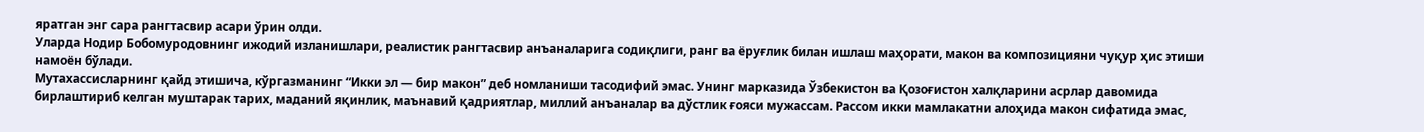яратган энг сара рангтасвир асари ўрин олди.
Уларда Нодир Бобомуродовнинг ижодий изланишлари, реалистик рангтасвир анъаналарига содиқлиги, ранг ва ёруғлик билан ишлаш маҳорати, макон ва композицияни чуқур ҳис этиши намоён бўлади.
Мутахассисларнинг қайд этишича, кўргазманинг “Икки эл — бир макон” деб номланиши тасодифий эмас. Унинг марказида Ўзбекистон ва Қозоғистон халқларини асрлар давомида бирлаштириб келган муштарак тарих, маданий яқинлик, маънавий қадриятлар, миллий анъаналар ва дўстлик ғояси мужассам. Рассом икки мамлакатни алоҳида макон сифатида эмас,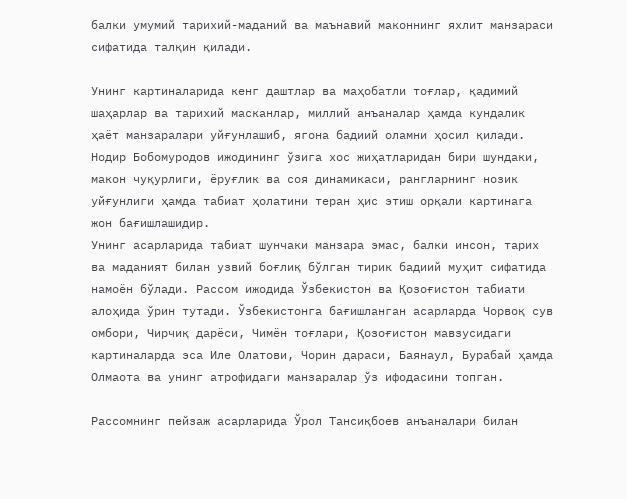балки умумий тарихий-маданий ва маънавий маконнинг яхлит манзараси сифатида талқин қилади.

Унинг картиналарида кенг даштлар ва маҳобатли тоғлар, қадимий шаҳарлар ва тарихий масканлар, миллий анъаналар ҳамда кундалик ҳаёт манзаралари уйғунлашиб, ягона бадиий оламни ҳосил қилади.
Нодир Бобомуродов ижодининг ўзига хос жиҳатларидан бири шундаки, макон чуқурлиги, ёруғлик ва соя динамикаси, рангларнинг нозик уйғунлиги ҳамда табиат ҳолатини теран ҳис этиш орқали картинага жон бағишлашидир.
Унинг асарларида табиат шунчаки манзара эмас, балки инсон, тарих ва маданият билан узвий боғлиқ бўлган тирик бадиий муҳит сифатида намоён бўлади. Рассом ижодида Ўзбекистон ва Қозоғистон табиати алоҳида ўрин тутади. Ўзбекистонга бағишланган асарларда Чорвоқ сув омбори, Чирчиқ дарёси, Чимён тоғлари, Қозоғистон мавзусидаги картиналарда эса Иле Олатови, Чорин дараси, Баянаул, Бурабай ҳамда Олмаота ва унинг атрофидаги манзаралар ўз ифодасини топган.

Рассомнинг пейзаж асарларида Ўрол Тансиқбоев анъаналари билан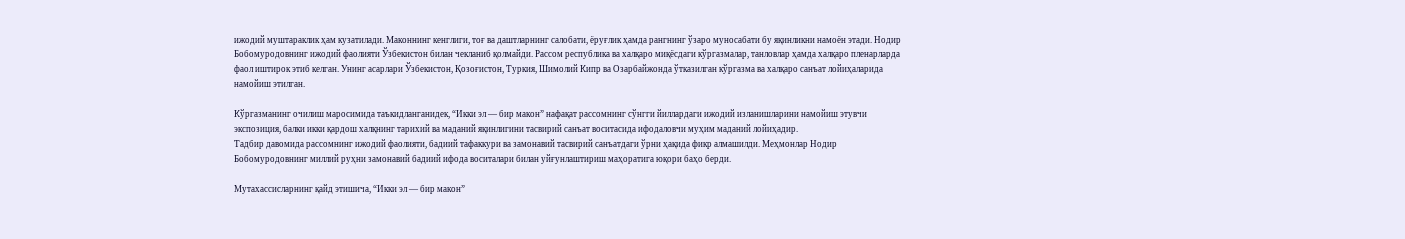ижодий муштараклик ҳам кузатилади. Маконнинг кенглиги, тоғ ва даштларнинг салобати, ёруғлик ҳамда рангнинг ўзаро муносабати бу яқинликни намоён этади. Нодир Бобомуродовнинг ижодий фаолияти Ўзбекистон билан чекланиб қолмайди. Рассом республика ва халқаро миқёсдаги кўргазмалар, танловлар ҳамда халқаро пленарларда фаол иштирок этиб келган. Унинг асарлари Ўзбекистон, Қозоғистон, Туркия, Шимолий Кипр ва Озарбайжонда ўтказилган кўргазма ва халқаро санъат лойиҳаларида намойиш этилган.

Кўргазманинг очилиш маросимида таъкидланганидек, “Икки эл — бир макон” нафақат рассомнинг сўнгги йиллардаги ижодий изланишларини намойиш этувчи экспозиция, балки икки қардош халқнинг тарихий ва маданий яқинлигини тасвирий санъат воситасида ифодаловчи муҳим маданий лойиҳадир.
Тадбир давомида рассомнинг ижодий фаолияти, бадиий тафаккури ва замонавий тасвирий санъатдаги ўрни ҳақида фикр алмашилди. Меҳмонлар Нодир Бобомуродовнинг миллий руҳни замонавий бадиий ифода воситалари билан уйғунлаштириш маҳоратига юқори баҳо берди.

Мутахассисларнинг қайд этишича, “Икки эл — бир макон”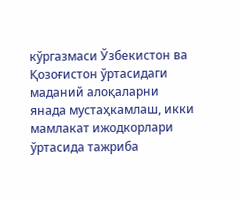кўргазмаси Ўзбекистон ва Қозоғистон ўртасидаги маданий алоқаларни янада мустаҳкамлаш, икки мамлакат ижодкорлари ўртасида тажриба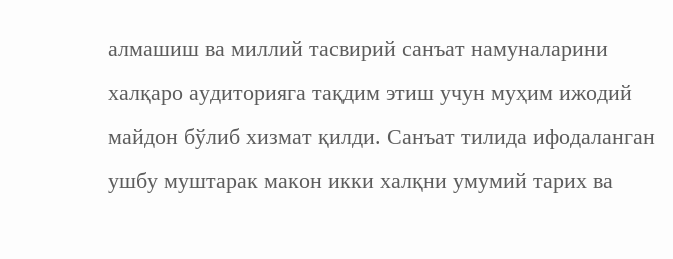алмашиш ва миллий тасвирий санъат намуналарини халқаро аудиторияга тақдим этиш учун муҳим ижодий майдон бўлиб хизмат қилди. Санъат тилида ифодаланган ушбу муштарак макон икки халқни умумий тарих ва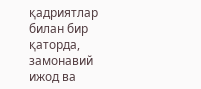қадриятлар билан бир қаторда, замонавий ижод ва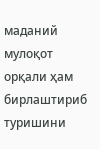маданий мулоқот орқали ҳам бирлаштириб туришини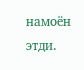намоён этди.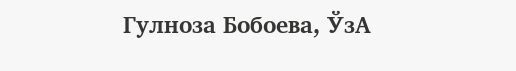Гулноза Бобоева, ЎзА